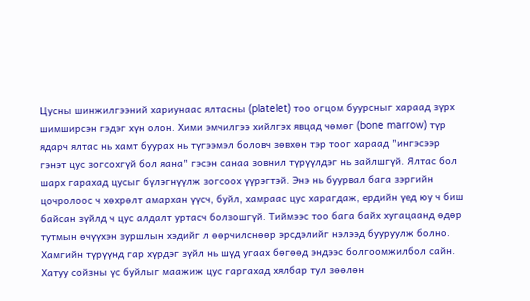Цусны шинжилгээний хариунаас ялтасны (platelet) тоо огцом буурсныг хараад зүрх шимширсэн гэдэг хүн олон. Хими эмчилгээ хийлгэх явцад чөмөг (bone marrow) түр ядарч ялтас нь хамт буурах нь түгээмэл боловч зөвхөн тэр тоог хараад "ингэсээр гэнэт цус зогсохгүй бол яана" гэсэн санаа зовнил түрүүлдэг нь зайлшгүй. Ялтас бол шарх гарахад цусыг бүлэгнүүлж зогсоох үүрэгтэй. Энэ нь буурвал бага зэргийн цочролоос ч хөхрөлт амархан үүсч, буйл, хамраас цус харагдаж, ердийн үед юу ч биш байсан зүйлд ч цус алдалт уртасч болзошгүй. Тиймээс тоо бага байх хугацаанд өдөр тутмын өчүүхэн зуршлын хэдийг л өөрчилснөөр эрсдэлийг нэлээд бууруулж болно.
Хамгийн түрүүнд гар хүрдэг зүйл нь шүд угаах бөгөөд эндээс болгоомжилбол сайн. Хатуу сойзны үс буйлыг маажиж цус гаргахад хялбар тул зөөлөн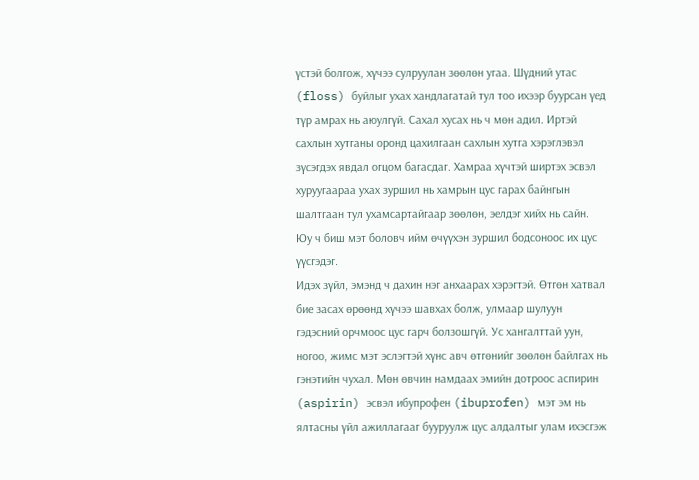үстэй болгож, хүчээ сулруулан зөөлөн угаа. Шүдний утас (floss) буйлыг ухах хандлагатай тул тоо ихээр буурсан үед түр амрах нь аюулгүй. Сахал хусах нь ч мөн адил. Иртэй сахлын хутганы оронд цахилгаан сахлын хутга хэрэглэвэл зүсэгдэх явдал огцом багасдаг. Хамраа хүчтэй ширтэх эсвэл хуруугаараа ухах зуршил нь хамрын цус гарах байнгын шалтгаан тул ухамсартайгаар зөөлөн, эелдэг хийх нь сайн. Юу ч биш мэт боловч ийм өчүүхэн зуршил бодсоноос их цус үүсгэдэг.
Идэх зүйл, эмэнд ч дахин нэг анхаарах хэрэгтэй. Өтгөн хатвал бие засах өрөөнд хүчээ шавхах болж, улмаар шулуун гэдэсний орчмоос цус гарч болзошгүй. Ус хангалттай уун, ногоо, жимс мэт эслэгтэй хүнс авч өтгөнийг зөөлөн байлгах нь гэнэтийн чухал. Мөн өвчин намдаах эмийн дотроос аспирин (aspirin) эсвэл ибупрофен (ibuprofen) мэт эм нь ялтасны үйл ажиллагааг бууруулж цус алдалтыг улам ихэсгэж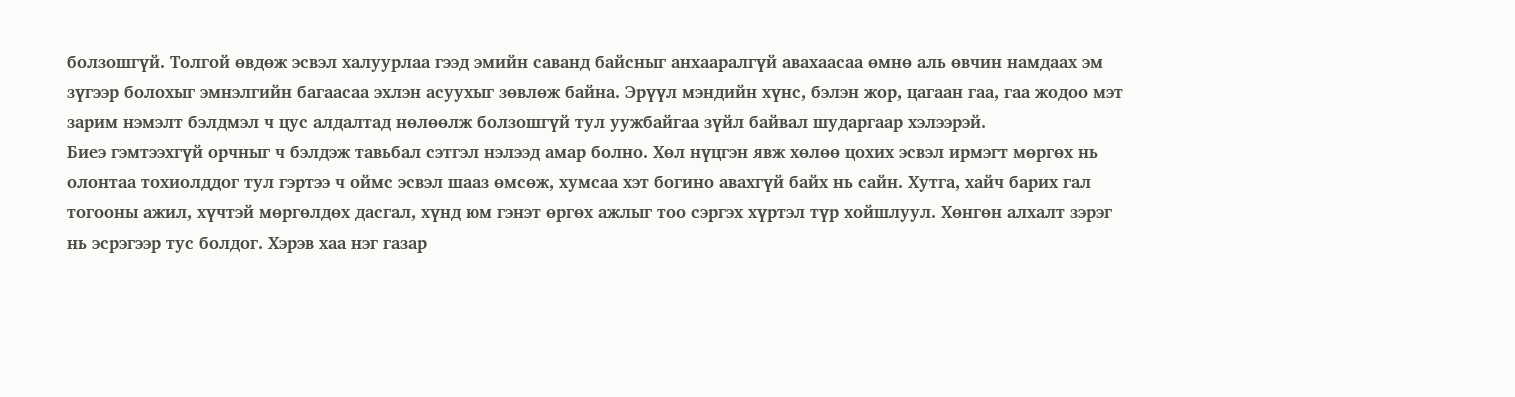болзошгүй. Толгой өвдөж эсвэл халуурлаа гээд эмийн саванд байсныг анхааралгүй авахаасаа өмнө аль өвчин намдаах эм зүгээр болохыг эмнэлгийн багаасаа эхлэн асуухыг зөвлөж байна. Эрүүл мэндийн хүнс, бэлэн жор, цагаан гаа, гаа жодоо мэт зарим нэмэлт бэлдмэл ч цус алдалтад нөлөөлж болзошгүй тул уужбайгаа зүйл байвал шударгаар хэлээрэй.
Биеэ гэмтээхгүй орчныг ч бэлдэж тавьбал сэтгэл нэлээд амар болно. Хөл нүцгэн явж хөлөө цохих эсвэл ирмэгт мөргөх нь олонтаа тохиолддог тул гэртээ ч оймс эсвэл шааз өмсөж, хумсаа хэт богино авахгүй байх нь сайн. Хутга, хайч барих гал тогооны ажил, хүчтэй мөргөлдөх дасгал, хүнд юм гэнэт өргөх ажлыг тоо сэргэх хүртэл түр хойшлуул. Хөнгөн алхалт зэрэг нь эсрэгээр тус болдог. Хэрэв хаа нэг газар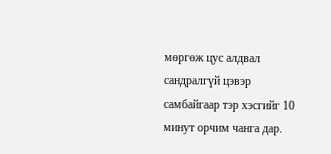мөргөж цус алдвал сандралгүй цэвэр самбайгаар тэр хэсгийг 10 минут орчим чанга дар.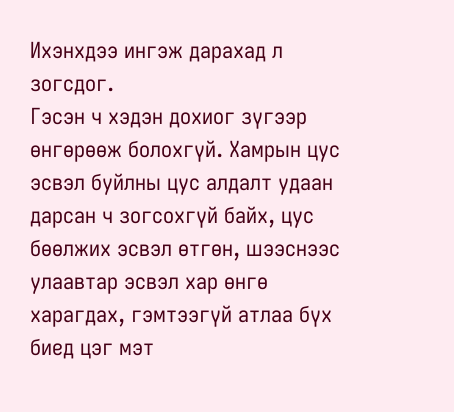Ихэнхдээ ингэж дарахад л зогсдог.
Гэсэн ч хэдэн дохиог зүгээр өнгөрөөж болохгүй. Хамрын цус эсвэл буйлны цус алдалт удаан дарсан ч зогсохгүй байх, цус бөөлжих эсвэл өтгөн, шээснээс улаавтар эсвэл хар өнгө харагдах, гэмтээгүй атлаа бүх биед цэг мэт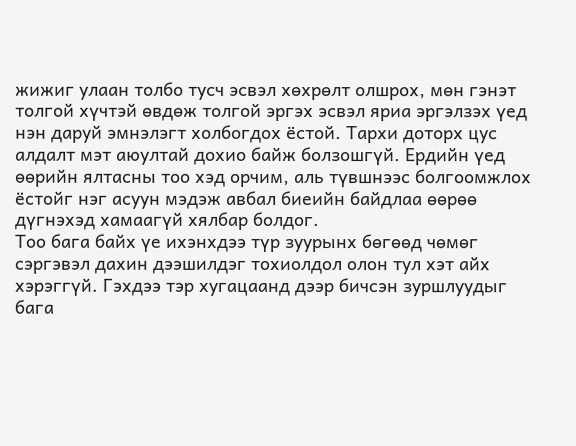жижиг улаан толбо тусч эсвэл хөхрөлт олшрох, мөн гэнэт толгой хүчтэй өвдөж толгой эргэх эсвэл яриа эргэлзэх үед нэн даруй эмнэлэгт холбогдох ёстой. Тархи доторх цус алдалт мэт аюултай дохио байж болзошгүй. Ердийн үед өөрийн ялтасны тоо хэд орчим, аль түвшнээс болгоомжлох ёстойг нэг асуун мэдэж авбал биеийн байдлаа өөрөө дүгнэхэд хамаагүй хялбар болдог.
Тоо бага байх үе ихэнхдээ түр зуурынх бөгөөд чөмөг сэргэвэл дахин дээшилдэг тохиолдол олон тул хэт айх хэрэггүй. Гэхдээ тэр хугацаанд дээр бичсэн зуршлуудыг бага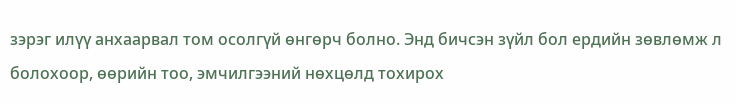зэрэг илүү анхаарвал том осолгүй өнгөрч болно. Энд бичсэн зүйл бол ердийн зөвлөмж л болохоор, өөрийн тоо, эмчилгээний нөхцөлд тохирох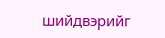шийдвэрийг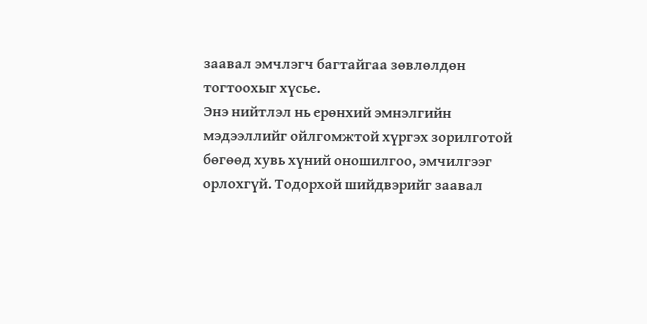заавал эмчлэгч багтайгаа зөвлөлдөн тогтоохыг хүсье.
Энэ нийтлэл нь ерөнхий эмнэлгийн мэдээллийг ойлгомжтой хүргэх зорилготой бөгөөд хувь хүний оношилгоо, эмчилгээг орлохгүй. Тодорхой шийдвэрийг заавал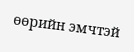өөрийн эмчтэй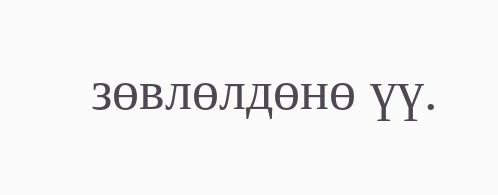зөвлөлдөнө үү.